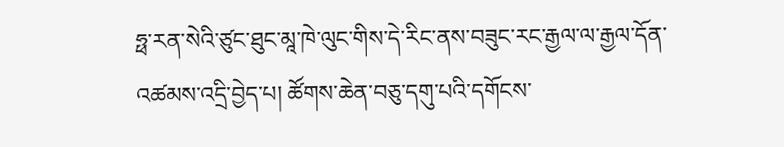ཧྥ་རན་སེའི་ཙུང་ཐུང་མཱ་ཁེ་ལུང་གིས་དེ་རིང་ནས་བཟུང་རང་རྒྱལ་ལ་རྒྱལ་དོན་འཚམས་འདྲི་བྱེད་པ། ཚོགས་ཆེན་བཅུ་དགུ་པའི་དགོངས་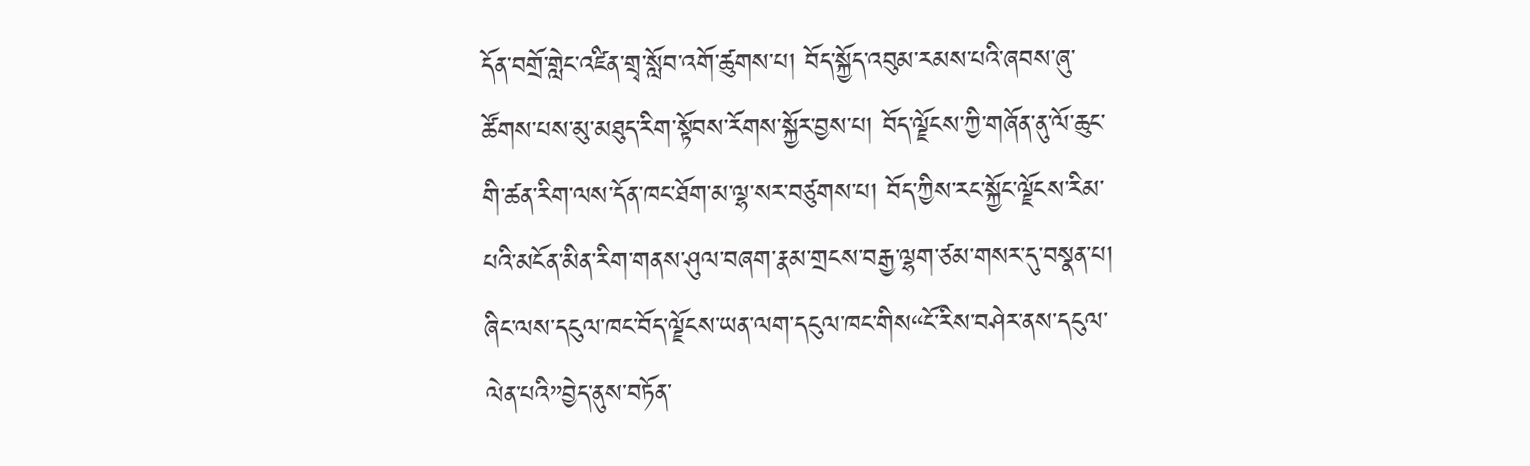དོན་བགྲོ་གླེང་འཛིན་གྲྭ་སློབ་འགོ་ཚུགས་པ། བོད་སྐྱོད་འབུམ་རམས་པའི་ཞབས་ཞུ་ཚོགས་པས་མུ་མཐུད་རིག་སྟོབས་རོགས་སྐྱོར་བྱས་པ། བོད་ལྗོངས་ཀྱི་གཞོན་ནུ་ལོ་ཆུང་གི་ཚན་རིག་ལས་དོན་ཁང་ཐོག་མ་ལྷ་སར་བཙུགས་པ། བོད་ཀྱིས་རང་སྐྱོང་ལྗོངས་རིམ་པའི་མངོན་མིན་རིག་གནས་ཤུལ་བཞག་རྣམ་གྲངས་བརྒྱ་ལྷག་ཙམ་གསར་དུ་བསྣན་པ། ཞིང་ལས་དངུལ་ཁང་བོད་ལྗོངས་ཡན་ལག་དངུལ་ཁང་གིས“ངོ་རིས་བཤེར་ནས་དངུལ་ལེན་པའི”བྱེད་ནུས་བཏོན་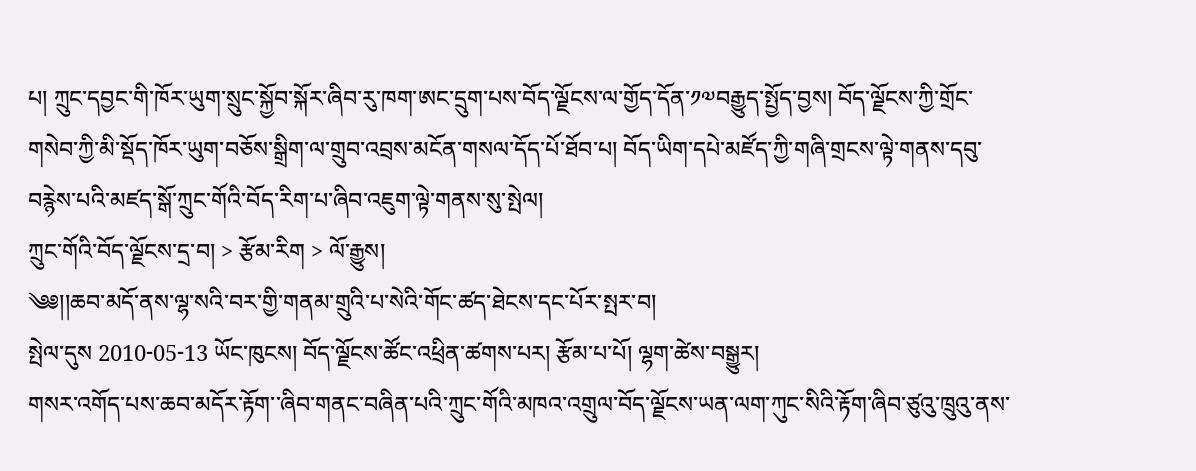པ། ཀྲུང་དབྱང་གི་ཁོར་ཡུག་སྲུང་སྐྱོབ་སྐོར་ཞིབ་རུ་ཁག་ཨང་དྲུག་པས་བོད་ལྗོངས་ལ་གྱོད་དོན་༡༧བརྒྱུད་སྤྱོད་བྱས། བོད་ལྗོངས་ཀྱི་གྲོང་གསེབ་ཀྱི་མི་སྡོད་ཁོར་ཡུག་བཅོས་སྒྲིག་ལ་གྲུབ་འབྲས་མངོན་གསལ་དོད་པོ་ཐོབ་པ། བོད་ཡིག་དཔེ་མཛོད་ཀྱི་གཞི་གྲངས་ལྟེ་གནས་དབུ་བརྙེས་པའི་མཛད་སྒོ་ཀྲུང་གོའི་བོད་རིག་པ་ཞིབ་འཇུག་ལྟེ་གནས་སུ་སྤེལ།
ཀྲུང་གོའི་བོད་ལྗོངས་དྲ་བ། > རྩོམ་རིག > ལོ་རྒྱུས།
༄༅།།ཆབ་མདོ་ནས་ལྷ་སའི་བར་གྱི་གནམ་གྲུའི་པ་སེའི་གོང་ཚད་ཐེངས་དང་པོར་སྤར་བ།
སྤེལ་དུས 2010-05-13 ཡོང་ཁུངས། བོད་ལྗོངས་ཚོང་འཕྲིན་ཚགས་པར། རྩོམ་པ་པོ། ལྷག་ཚེས་བསྒྱུར།
གསར་འགོད་པས་ཆབ་མདོར་རྟོག་་ཞིབ་གནང་བཞིན་པའི་ཀྲུང་གོའི་མཁའ་འགྲུལ་བོད་ལྗོངས་ཡན་ལག་ཀུང་སིའི་རྟོག་ཞིབ་ཙུའུ་ཁྲུའུ་ནས་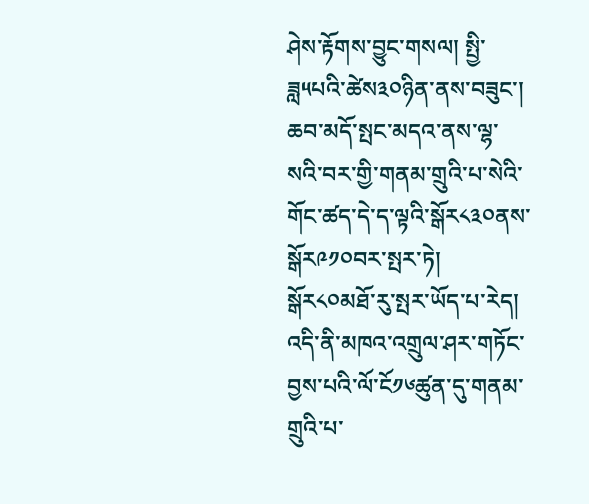ཤེས་རྟོགས་བྱུང་གསལ། སྤྱི་ཟླ༥པའི་ཚེས༣༠ཉིན་ནས་བཟུང་། ཆབ་མདོ་སྤང་མདའ་ནས་ལྷ་སའི་བར་གྱི་གནམ་གྲུའི་པ་སེའི་གོང་ཚད་དེ་ད་ལྟའི་སྒོར༨༣༠ནས་སྒོར༩༡༠བར་སྤར་ཏེ། སྒོར༨༠མཐོ་རུ་སྤར་ཡོད་པ་རེད། འདི་ནི་མཁའ་འགྲུལ་ཤར་གཏོང་བྱས་པའི་ལོ་ངོ༡༦ཚུན་དུ་གནམ་གྲུའི་པ་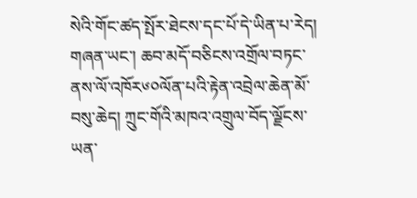སེའི་གོང་ཚད་སྤོར་ཐེངས་དང་པོ་དེ་ཡིན་པ་རེད།
གཞན་ཡང་། ཆབ་མདོ་བཅིངས་འགྲོལ་བཏང་ནས་ལོ་འཁོར༦༠ལོན་པའི་རྟེན་འབྲེལ་ཆེན་མོ་བསུ་ཆེད། ཀྲུང་གོའི་མཁའ་འགྲུལ་བོད་ལྗོངས་ཡན་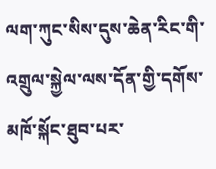ལག་ཀུང་སིས་དུས་ཆེན་རིང་གི་འགྲུལ་སྐྱེལ་ལས་དོན་གྱི་དགོས་མཁོ་སྐོང་ཐུབ་པར་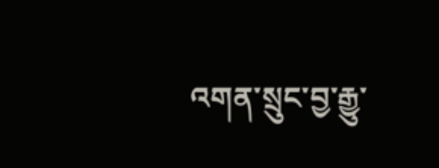འགན་སྲུང་བྱ་རྒྱུ་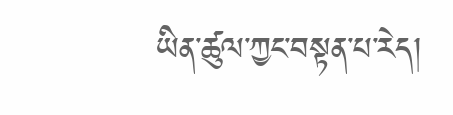ཡིན་ཚུལ་ཀྱང་བསྟན་པ་རེད།